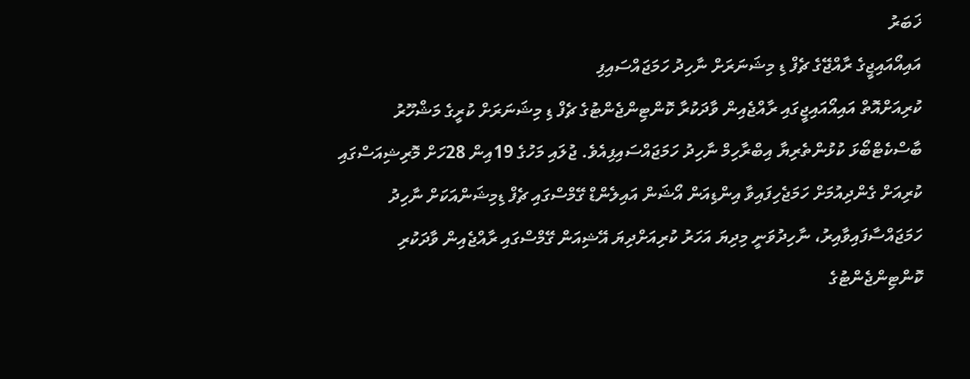ޚަބަރު
އައިއޯއައިޖީގެ ރާއްޖޭގެ ޗެފް ޑި މިޝަނަރަށް ނާހިދު ހަމަޖައްސައިފި
ކުރިއަށްއޮތް އައިއޯއައިޖީގައި ރާއްޖެއިން ވާދަކުރާ ކޮންޓިންޖެންޓުގެ ޗެފް ޑި މިޝަނަރަށް ކުރީގެ މަޝްހޫރު ބާސްކެޓްބޯޅަ ކުޅުންތެރިޔާ އިބްރާހިމް ނާހިދު ހަމަޖައްސައިފިއެވެ. ޖުލައި މަހުގެ 19އިން 28ހަށް މޮރިޝިއަސްގައި ކުރިއަށް ގެންދިއުމަށް ހަމަޖެހިފައިވާ އިންޑިއަން އޯޝަން އައިލެންޑް ގޭމްސްގައި ޗެފް ޑިމިޝަންއަކަށް ނާހިދު ހަމަޖައްސާފައިވާއިރު، ނާހިދުވަނީ މިދިޔަ އަހަރު ކުރިއަށްދިޔަ އޭޝިއަން ގޭމްސްގައި ރާއްޖެއިން ވާދަކުރި ކޮންޓިންޖެންޓުގެ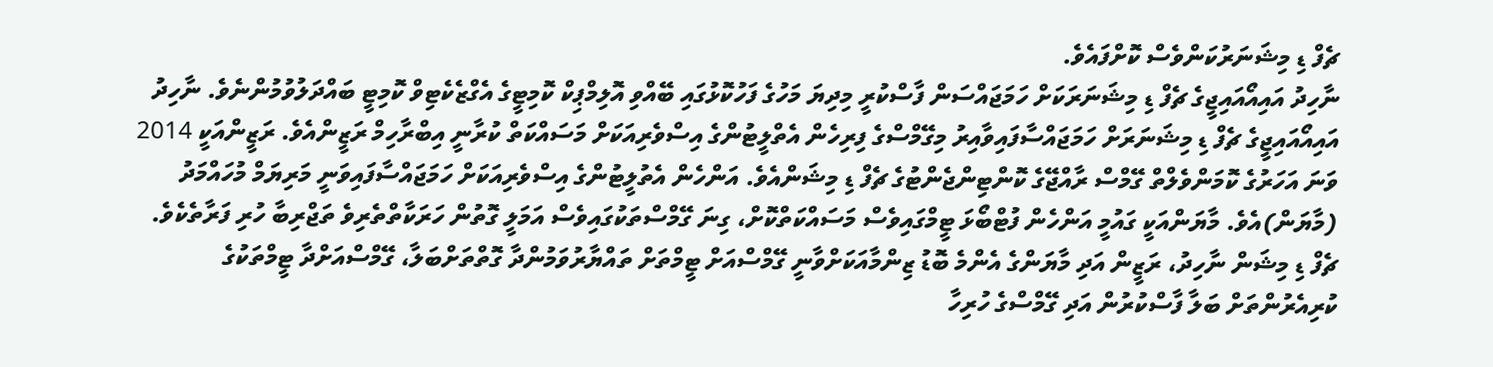ޗެފް ޑި މިޝަނަރުކަންވެސް ކޮށްފައެވެ.
ނާހިދު އައިއޯއައިޖީގެ ޗެފް ޑި މިޝަނަރަކަށް ހަމަޖައްސަން ފާސްކުރީ މިދިޔަ މަހުގެ ފަހުކޮޅުގައި ބޭއްވި އޮލިމްޕިކް ކޮމިޓީގެ އެގްޒެކެޓިވް ކޮމިޓީ ބައްދަލުވުމުންނެވެ. ނާހިދު އައިއޯއައިޖީގެ ޗެފް ޑި މިޝަނަރަށް ހަމަޖައްސާފައިވާއިރު މިގޭމްސްގެ ފިރިހެން އެތްލީޓުންގެ އިސްވެރިއަކަށް މަސައްކަތް ކުރާނީ އިބްރާހިމް ރަޒީންއެވެ. ރަޒީންއަކީ 2014 ވަނަ އަހަރުގެ ކޮމަންވެލްތް ގޭމްސް ރާއްޖޭގެ ކޮންޓިންޖެންޓުގެ ޗެފް ޑި މިޝަންއެވެ. އަންހެން އެތުލީޓުންގެ އިސްވެރިއަކަށް ހަމަޖައްސާފައިވަނީ މަރިޔަމް މުހައްމަދު (މާޔަން)އެވެ. މާޔަންއަކީ ގައުމީ އަންހެން ފުޓްބޯޅަ ޓީމްގައިވެސް މަސައްކަތްކޮށް، ގިނަ ގޭމްސްތަކުގައިވެސް އަމަލީ ގޮތުން ހަރަކާތްތެރިވެ ތަޖްރިބާ ހުރި ފަރާތެކެވެ.
ޗެފް ޑި މިޝަން ނާހިދު، ރަޒީން އަދި މާޔަންގެ އެންމެ ބޮޑު ޒިންމާއަކަށްވާނީ ގޭމްސްއަށް ޓީމްތަށް ތައްޔާރުވަމުންދާ ގޮތްތަށްބަލާ، ގޭމްސްއަށްދާ ޓީމްތަކުގެ ކުރިއެރުންތަށް ބަލާ ފާސްކުރުން އަދި ގޭމްސްގެ ހުރިހާ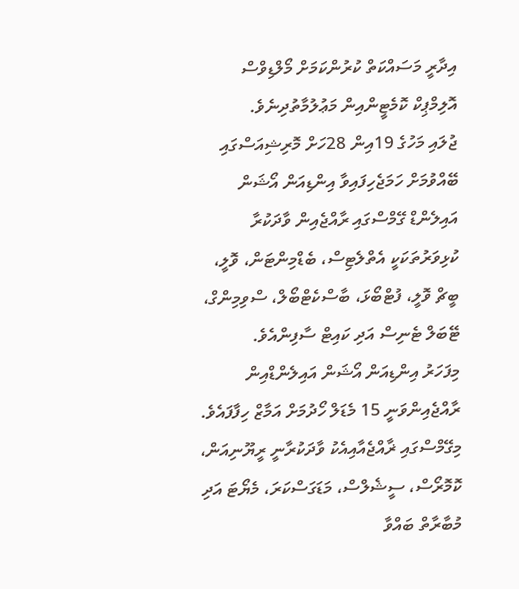އިދާރީ މަސައްކަތް ކުރުންކަމަށް މޯލްޑިވްސް އޮލިމްޕިކް ކޮމެޓީންއިން މަޢުލުމާތުދިނެވެ.
ޖުލައި މަހުގެ 19އިން 28ހަށް މޮރިޝިއަސްގައި ބޭއްވުމަށް ހަމަޖެހިފައިވާ އިންޑިއަން އޯޝަން އައިލެންޑް ގޭމްސްގައި ރާއްޖެއިން ވާދަކުރާ ކުޅިވަރުތަކަކީ އެތްލެޓިސް، ބެޑްމިންޓަން، ވޮލީ، ބީޗް ވޮލީ، ފުޓްބޯޅަ، ބާސްކެޓްބޯލް، ސްވިމިންގް، ޓޭބަލް ޓެނިސް އަދި ކައިޓް ސާފިންއެވެ.
މިފަހަރު އިންޑިއަން އޯޝަން އައިލެންޑްއިން ރާއްޖެއިންވަނީ 15 މެޑަލް ހޯދުމަށް އަމާޒް ހިފާފައެވެ. މިގޭމްސްގައި ޜާއްޖެއާއިއެކު ވާދަކުރާނީ ރީޔޫނިއަން، ކޮމޮރޯސް، ސީޝެލްސް، މަޑަގަސްކަރަ، މެޔޯޓަ އަދި މުބާރާތް ބައްވާ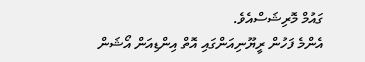ގައުމް މޮރިޝަސްއެވެ.
އެންމެ ފަހުން ރީޔޫނިއަންގައި އޮތް އިންޑިއަން އޯޝަން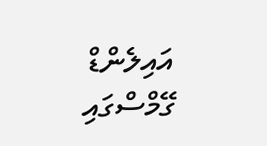އައިލެންޑް ގޭމްސްގައި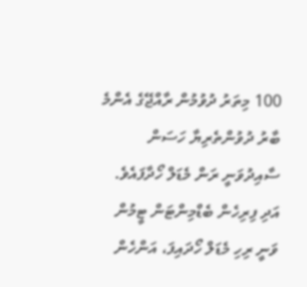100 މިތަރު ދުވުމުން ރާއްޖޭގެ އެންމެ ބާރު ދުވުންތެރިޔާ ހަސަން ސާއިދުވަނީ ރަން މެޑަލް ހޯދާފައެވެ. އަދި ފިރިހެން ބެޑްމިންޓަން ޓީމުން ވަނީ ރިހި މެޑަލް ހޯދައިފަ، އަންހެން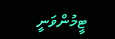ޓީމުންވަނީ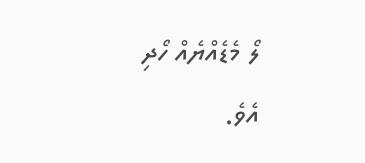ލޯ މެޑެއްޔެއް ހޯދި އެވެ.